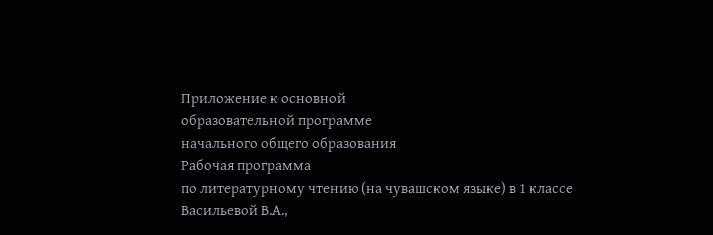Приложение к основной
образовательной программе
начального общего образования
Рабочая программа
по литературному чтению (на чувашском языке) в 1 классе
Васильевой В.А.,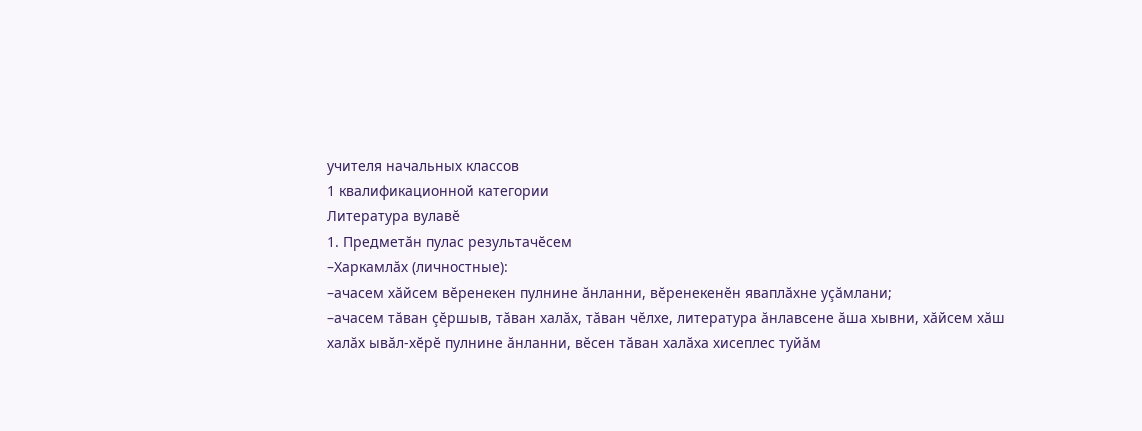учителя начальных классов
1 квалификационной категории
Литература вулавĕ
1. Предметăн пулас результачĕсем
–Харкамлăх (личностные):
–ачасем хăйсем вĕренекен пулнине ăнланни, вĕренекенĕн яваплăхне уçăмлани;
–ачасем тăван çĕршыв, тăван халăх, тăван чĕлхе, литература ăнлавсене ăша хывни, хăйсем хăш халăх ывăл-хĕрĕ пулнине ăнланни, вĕсен тăван халăха хисеплес туйăм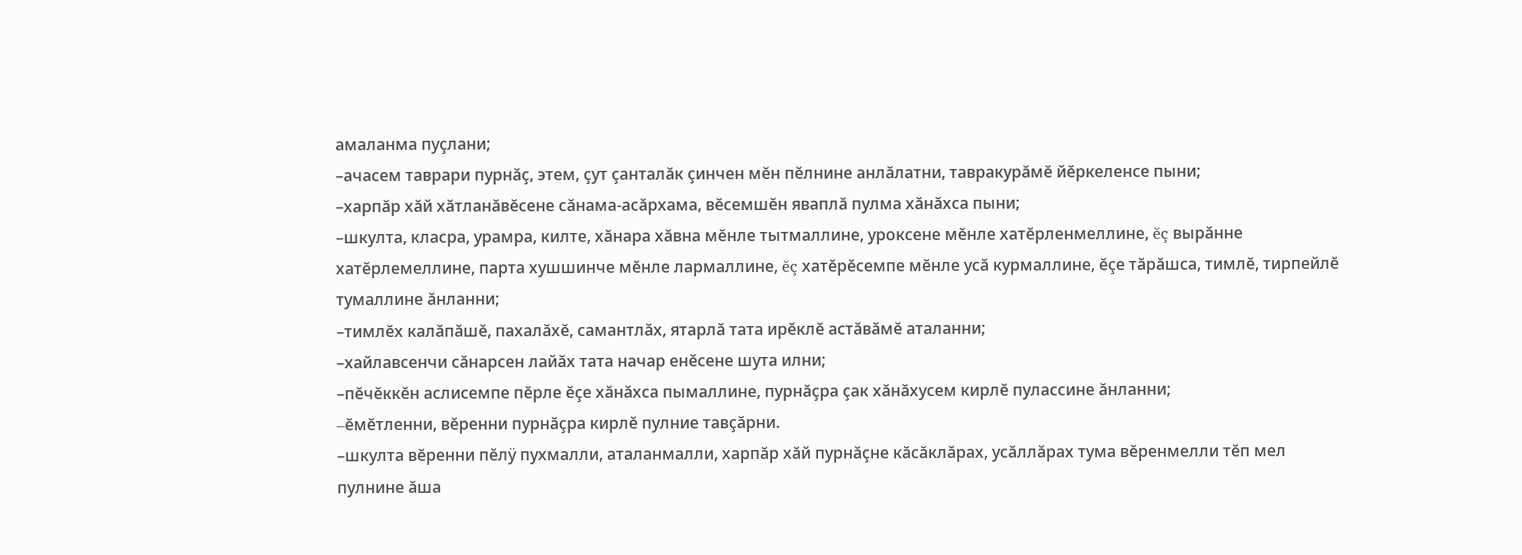амаланма пуçлани;
–ачасем таврари пурнăç, этем, çут çанталăк çинчен мĕн пĕлнине анлăлатни, тавракурăмĕ йĕркеленсе пыни;
–харпăр хăй хăтланăвĕсене сăнама-асăрхама, вĕсемшĕн яваплă пулма хăнăхса пыни;
–шкулта, класра, урамра, килте, хăнара хăвна мĕнле тытмаллине, уроксене мĕнле хатĕрленмеллине, ĕç вырăнне хатĕрлемеллине, парта хушшинче мĕнле лармаллине, ĕç хатĕрĕсемпе мĕнле усă курмаллине, ĕçе тăрăшса, тимлĕ, тирпейлĕ тумаллине ăнланни;
–тимлĕх калăпăшĕ, пахалăхĕ, самантлăх, ятарлă тата ирĕклĕ астăвăмĕ аталанни;
–хайлавсенчи сăнарсен лайăх тата начар енĕсене шута илни;
–пĕчĕккĕн аслисемпе пĕрле ĕçе хăнăхса пымаллине, пурнăçра çак хăнăхусем кирлĕ пулассине ăнланни;
–ĕмĕтленни, вĕренни пурнăçра кирлĕ пулние тавçăрни.
–шкулта вĕренни пĕлÿ пухмалли, аталанмалли, харпăр хăй пурнăçне кăсăклăрах, усăллăрах тума вĕренмелли тĕп мел пулнине ăша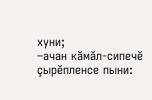хуни;
–ачан кăмăл-сипечĕ çырĕпленсе пыни: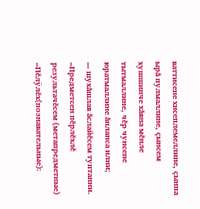ваттисене хисеплемеллине, çынпа ырă пулмаллине, çынсем хушшинче хăвна мĕнле тытмаллине, чĕр чунсене юратмаллине ăнланса илни;
–- шухăшлав ăслайĕсем туптанни.
–Предметсен пĕрлĕхлĕ результачĕсем (метапредметные)
–Пĕлÿлĕх(познавательные):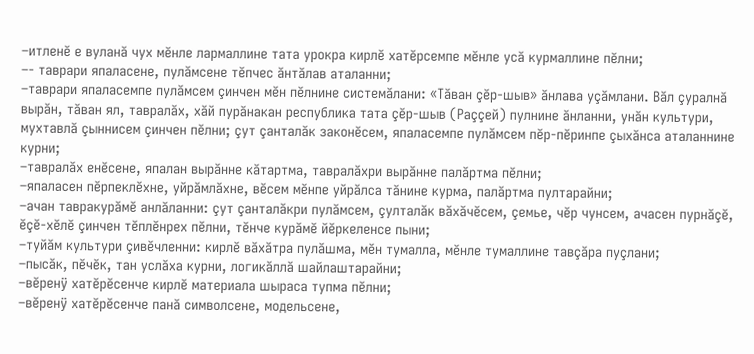–итленĕ е вуланă чух мĕнле лармаллине тата урокра кирлĕ хатĕрсемпе мĕнле усă курмаллине пĕлни;
–- таврари япаласене, пулăмсене тĕпчес ăнтăлав аталанни;
–таврари япаласемпе пулăмсем çинчен мĕн пĕлнине системăлани: «Тăван çĕр-шыв» ăнлава уçăмлани. Вăл çуралнă вырăн, тăван ял, тавралăх, хăй пурăнакан республика тата çĕр-шыв (Раççей) пулнине ăнланни, унăн культури, мухтавлă çыннисем çинчен пĕлни; çут çанталăк законĕсем, япаласемпе пулăмсем пĕр-пĕринпе çыхăнса аталаннине курни;
–тавралăх енĕсене, япалан вырăнне кăтартма, тавралăхри вырăнне палăртма пĕлни;
–япаласен пĕрпеклĕхне, уйрăмлăхне, вĕсем мĕнпе уйрăлса тăнине курма, палăртма пултарайни;
–ачан тавракурăмĕ анлăланни: çут çанталăкри пулăмсем, çулталăк вăхăчĕсем, çемье, чĕр чунсем, ачасен пурнăçĕ, ĕçĕ-хĕлĕ çинчен тĕплĕнрех пĕлни, тĕнче курăмĕ йĕркеленсе пыни;
–туйăм культури çивĕчленни: кирлĕ вăхăтра пулăшма, мĕн тумалла, мĕнле тумаллине тавçăра пуçлани;
–пысăк, пĕчĕк, тан услăха курни, логикăллă шайлаштарайни;
–вĕренÿ хатĕрĕсенче кирлĕ материала шыраса тупма пĕлни;
–вĕренÿ хатĕрĕсенче панă символсене, модельсене,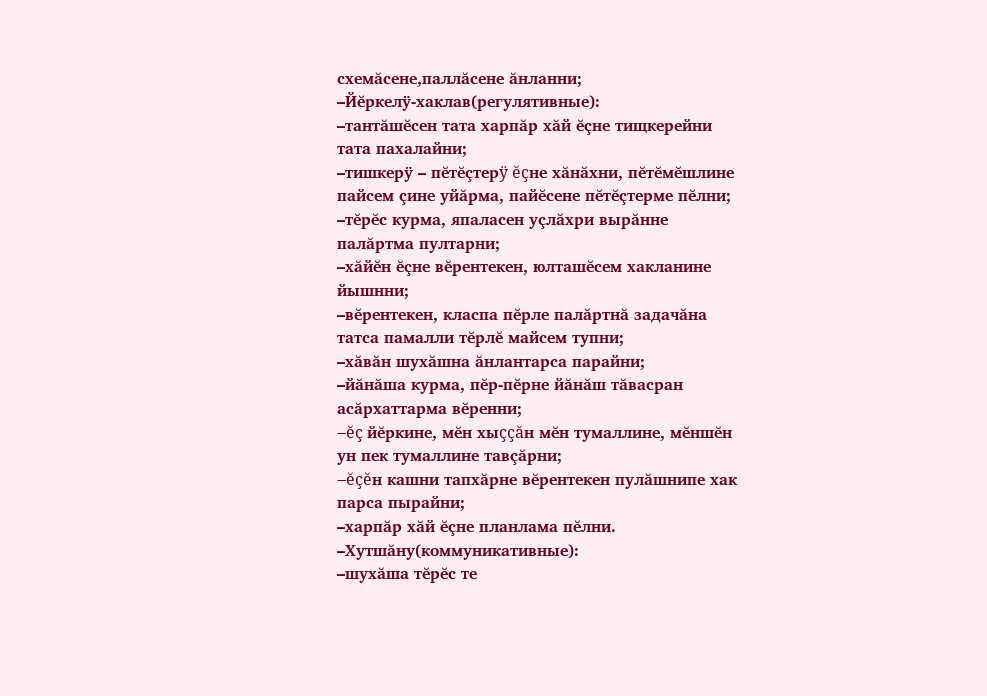схемăсене,паллăсене ăнланни;
–Йĕркелÿ-хаклав(регулятивные):
–тантăшĕсен тата харпăр хăй ĕçне тищкерейни тата пахалайни;
–тишкерÿ – пĕтĕçтерÿ ĕçне хăнăхни, пĕтĕмĕшлине пайсем çине уйăрма, пайĕсене пĕтĕçтерме пĕлни;
–тĕрĕс курма, япаласен уçлăхри вырăнне палăртма пултарни;
–хăйĕн ĕçне вĕрентекен, юлташĕсем хакланине йышнни;
–вĕрентекен, класпа пĕрле палăртнă задачăна татса памалли тĕрлĕ майсем тупни;
–хăвăн шухăшна ăнлантарса парайни;
–йăнăша курма, пĕр-пĕрне йăнăш тăвасран асăрхаттарма вĕренни;
–ĕç йĕркине, мĕн хыççăн мĕн тумаллине, мĕншĕн ун пек тумаллине тавçăрни;
–ĕçĕн кашни тапхăрне вĕрентекен пулăшнипе хак парса пырайни;
–харпăр хăй ĕçне планлама пĕлни.
–Хутшăну(коммуникативные):
–шухăша тĕрĕс те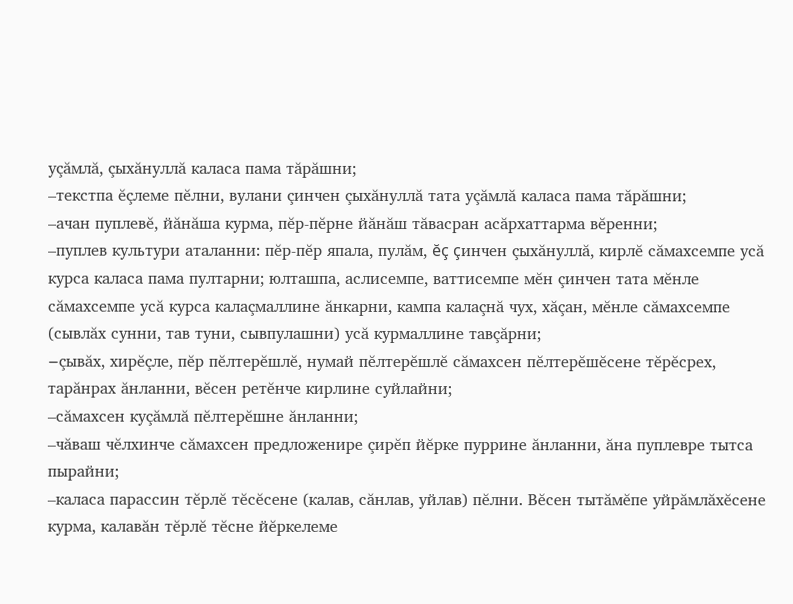уçăмлă, çыхăнуллă каласа пама тăрăшни;
–текстпа ĕçлеме пĕлни, вулани çинчен çыхăнуллă тата уçăмлă каласа пама тăрăшни;
–ачан пуплевĕ, йăнăша курма, пĕр-пĕрне йăнăш тăвасран асăрхаттарма вĕренни;
–пуплев культури аталанни: пĕр-пĕр япала, пулăм, ĕç çинчен çыхăнуллă, кирлĕ сăмахсемпе усă курса каласа пама пултарни; юлташпа, аслисемпе, ваттисемпе мĕн çинчен тата мĕнле сăмахсемпе усă курса калаçмаллине ăнкарни, кампа калаçнă чух, хăçан, мĕнле сăмахсемпе (сывлăх сунни, тав туни, сывпулашни) усă курмаллине тавçăрни;
–çывăх, хирĕçле, пĕр пĕлтерĕшлĕ, нумай пĕлтерĕшлĕ сăмахсен пĕлтерĕшĕсене тĕрĕсрех, тарăнрах ăнланни, вĕсен ретĕнче кирлине суйлайни;
–сăмахсен куçăмлă пĕлтерĕшне ăнланни;
–чăваш чĕлхинче сăмахсен предложенире çирĕп йĕрке пуррине ăнланни, ăна пуплевре тытса пырайни;
–каласа парассин тĕрлĕ тĕсĕсене (калав, сăнлав, уйлав) пĕлни. Вĕсен тытăмĕпе уйрăмлăхĕсене курма, калавăн тĕрлĕ тĕсне йĕркелеме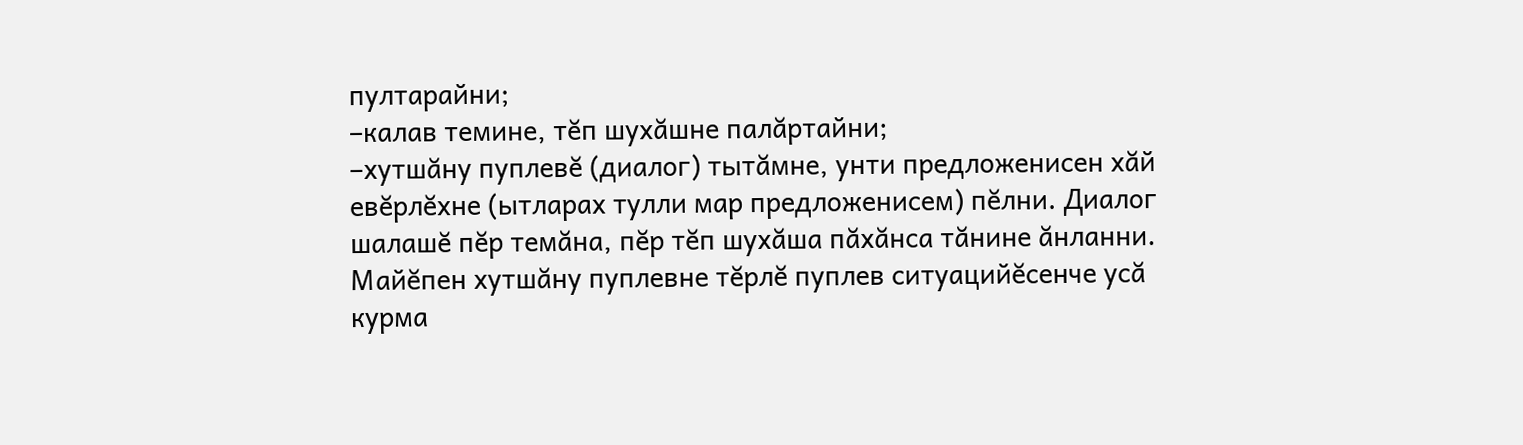пултарайни;
–калав темине, тĕп шухăшне палăртайни;
–хутшăну пуплевĕ (диалог) тытăмне, унти предложенисен хăй евĕрлĕхне (ытларах тулли мар предложенисем) пĕлни. Диалог шалашĕ пĕр темăна, пĕр тĕп шухăша пăхăнса тăнине ăнланни. Майĕпен хутшăну пуплевне тĕрлĕ пуплев ситуацийĕсенче усă курма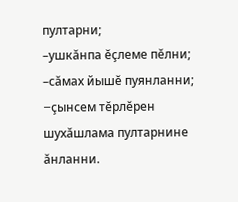пултарни;
–ушкăнпа ĕçлеме пĕлни;
–сăмах йышĕ пуянланни;
–çынсем тĕрлĕрен шухăшлама пултарнине ăнланни.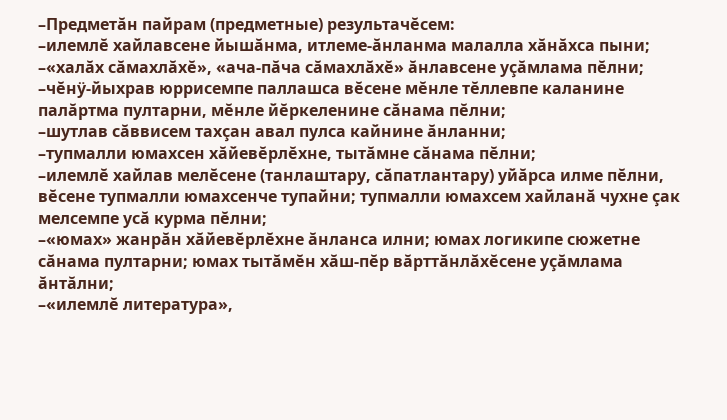–Предметăн пайрам (предметные) результачĕсем:
–илемлĕ хайлавсене йышăнма, итлеме-ăнланма малалла хăнăхса пыни;
–«халăх сăмахлăхĕ», «ача-пăча сăмахлăхĕ» ăнлавсене уçăмлама пĕлни;
–чĕнÿ-йыхрав юррисемпе паллашса вĕсене мĕнле тĕллевпе каланине палăртма пултарни, мĕнле йĕркеленине сăнама пĕлни;
–шутлав сăввисем тахçан авал пулса кайнине ăнланни;
–тупмалли юмахсен хăйевĕрлĕхне, тытăмне сăнама пĕлни;
–илемлĕ хайлав мелĕсене (танлаштару, сăпатлантару) уйăрса илме пĕлни, вĕсене тупмалли юмахсенче тупайни; тупмалли юмахсем хайланă чухне çак мелсемпе усă курма пĕлни;
–«юмах» жанрăн хăйевĕрлĕхне ăнланса илни; юмах логикипе сюжетне сăнама пултарни; юмах тытăмĕн хăш-пĕр вăрттăнлăхĕсене уçăмлама ăнтăлни;
–«илемлĕ литература»,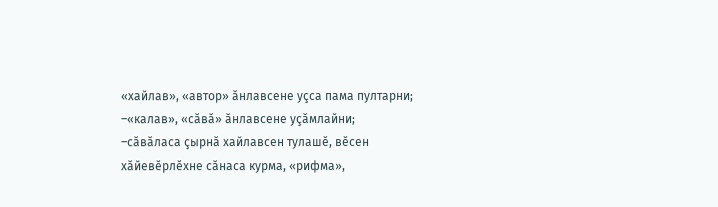«хайлав», «автор» ăнлавсене уçса пама пултарни;
–«калав», «сăвă» ăнлавсене уçăмлайни;
–сăвăласа çырнă хайлавсен тулашĕ, вĕсен хăйевĕрлĕхне сăнаса курма, «рифма»,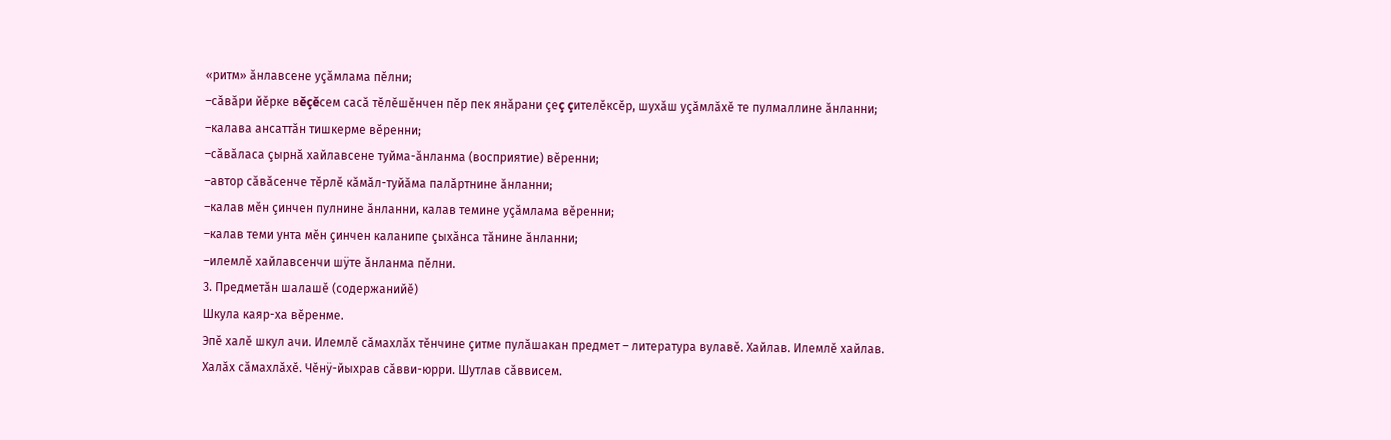«ритм» ăнлавсене уçăмлама пĕлни;
–сăвăри йĕрке вĕçĕсем сасă тĕлĕшĕнчен пĕр пек янăрани çеç çителĕксĕр, шухăш уçăмлăхĕ те пулмаллине ăнланни;
–калава ансаттăн тишкерме вĕренни;
–сăвăласа çырнă хайлавсене туйма-ăнланма (восприятие) вĕренни;
–автор сăвăсенче тĕрлĕ кăмăл-туйăма палăртнине ăнланни;
–калав мĕн çинчен пулнине ăнланни, калав темине уçăмлама вĕренни;
–калав теми унта мĕн çинчен каланипе çыхăнса тăнине ăнланни;
–илемлĕ хайлавсенчи шÿте ăнланма пĕлни.
3. Предметăн шалашĕ (содержанийĕ)
Шкула каяр-ха вĕренме.
Эпĕ халĕ шкул ачи. Илемлĕ сăмахлăх тĕнчине çитме пулăшакан предмет – литература вулавĕ. Хайлав. Илемлĕ хайлав.
Халăх сăмахлăхĕ. Чĕнÿ-йыхрав сăвви-юрри. Шутлав сăввисем.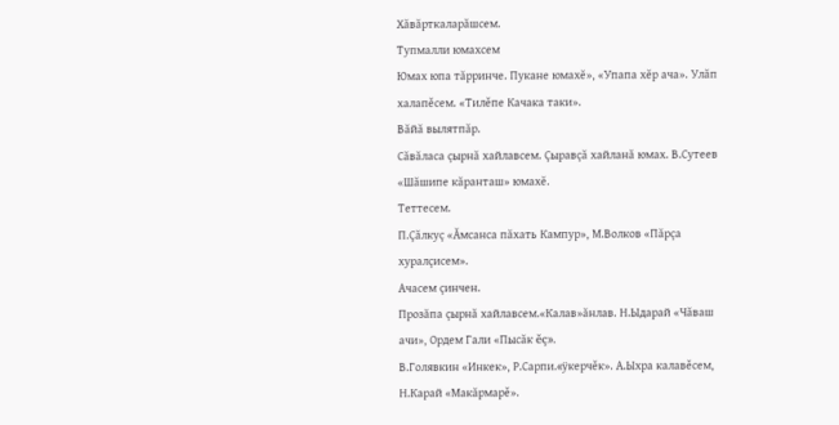Хăвăрткаларăшсем.
Тупмалли юмахсем
Юмах юпа тăрринче. Пукане юмахĕ», «Упапа хĕр ача». Улăп халапěсем. «Тилěпе Качака таки».
Вăйă вылятпăр.
Сăвăласа çырнă хайлавсем. Çыравçă хайланă юмах. В.Сутеев «Шăшипе кăранташ» юмахĕ.
Теттесем.
П.Çăлкуç «Ăмсанса пăхать Кампур», М.Волков «Пăрçа хуралçисем».
Ачасем çинчен.
Прозăпа çырнă хайлавсем.«Калав»ăнлав. Н.Ыдарай «Чăваш ачи», Ордем Гали «Пысăк ěç».
В.Голявкин «Инкек», Р.Сарпи.«ÿкерчěк». А.Ыхра калавěсем, Н.Карай «Макăрмарě».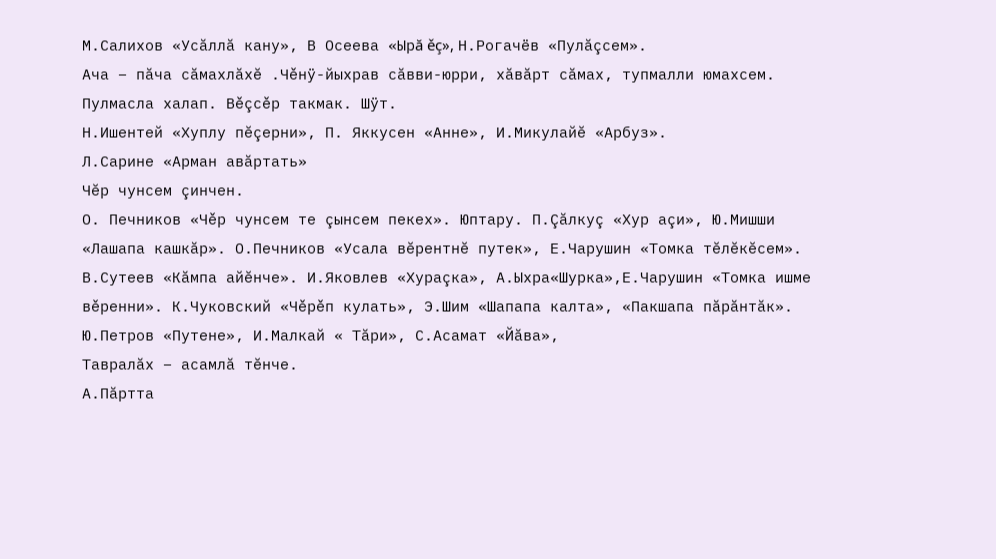М.Салихов «Усăллă кану», В Осеева «Ырă ěç», Н.Рогачёв «Пулăçсем».
Ача – пăча сăмахлăхĕ .Чěнÿ-йыхрав сăвви-юрри, хăвăрт сăмах, тупмалли юмахсем.
Пулмасла халап. Вěçсěр такмак. Шÿт.
Н.Ишентей «Хуплу пĕçерни», П. Яккусен «Анне», И.Микулайĕ «Арбуз».
Л.Сарине «Арман авăртать»
Чĕр чунсем çинчен.
О. Печников «Чěр чунсем те çынсем пекех». Юптару. П.Çăлкуç «Хур аçи», Ю.Мишши «Лашапа кашкăр». О.Печников «Усала вĕрентнĕ путек», Е.Чарушин «Томка тĕлĕкĕсем». В.Сутеев «Кăмпа айĕнче». И.Яковлев «Хураçка», А.Ыхра«Шурка»,Е.Чарушин «Томка ишме вěренни». К.Чуковский «Чěрěп кулать», Э.Шим «Шапапа калта», «Пакшапа пăрăнтăк». Ю.Петров «Путене», И.Малкай « Тăри», С.Асамат «Йăва»,
Тавралăх – асамлă тĕнче.
А.Пăртта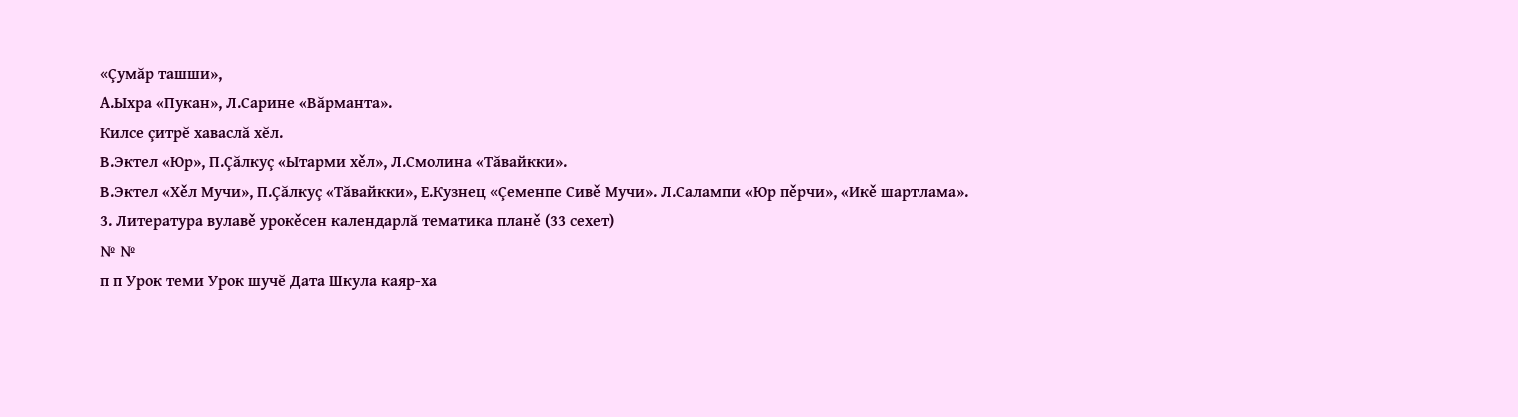«Çумăр ташши»,
А.Ыхра «Пукан», Л.Сарине «Вăрманта».
Килсе çитрĕ хаваслă хĕл.
В.Эктел «Юр», П.Çăлкуç «Ытарми хěл», Л.Смолина «Тăвайкки».
В.Эктел «Хěл Мучи», П.Çăлкуç «Тăвайкки», Е.Кузнец «Çеменпе Сивě Мучи». Л.Салампи «Юр пěрчи», «Икě шартлама».
3. Литература вулавě урокěсен календарлă тематика планě (33 сехет)
№ №
п п Урок теми Урок шучĕ Дата Шкула каяр-ха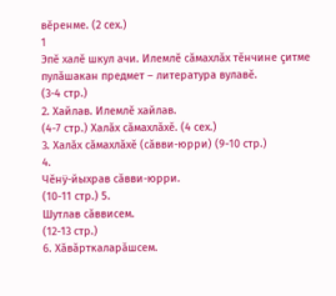вĕренме. (2 сех.)
1
Эпĕ халĕ шкул ачи. Илемлĕ сăмахлăх тĕнчине çитме пулăшакан предмет – литература вулавĕ.
(3-4 стр.)
2. Хайлав. Илемлĕ хайлав.
(4-7 стр.) Халăх сăмахлăхĕ. (4 сех.)
3. Халăх сăмахлăхĕ (сăвви-юрри) (9-10 стр.)
4.
Чĕнÿ-йыхрав сăвви-юрри.
(10-11 стр.) 5.
Шутлав сăввисем.
(12-13 стр.)
6. Хăвăрткаларăшсем.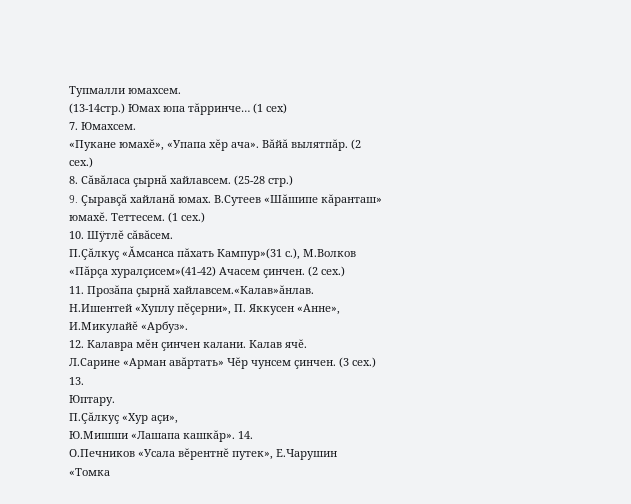Тупмалли юмахсем.
(13-14стр.) Юмах юпа тăрринче… (1 сех)
7. Юмахсем.
«Пукане юмахĕ», «Упапа хĕр ача». Вăйă вылятпăр. (2 сех.)
8. Сăвăласа çырнă хайлавсем. (25-28 стр.)
9. Çыравçă хайланă юмах. В.Сутеев «Шăшипе кăранташ» юмахĕ. Теттесем. (1 сех.)
10. Шÿтлĕ сăвăсем.
П.Çăлкуç «Ăмсанса пăхать Кампур»(31 с.), М.Волков «Пăрçа хуралçисем»(41-42) Ачасем çинчен. (2 сех.)
11. Прозăпа çырнă хайлавсем.«Калав»ăнлав.
Н.Ишентей «Хуплу пĕçерни», П. Яккусен «Анне», И.Микулайĕ «Арбуз».
12. Калавра мĕн çинчен калани. Калав ячĕ.
Л.Сарине «Арман авăртать» Чĕр чунсем çинчен. (3 сех.)
13.
Юптару.
П.Çăлкуç «Хур аçи»,
Ю.Мишши «Лашапа кашкăр». 14.
О.Печников «Усала вĕрентнĕ путек», Е.Чарушин
«Томка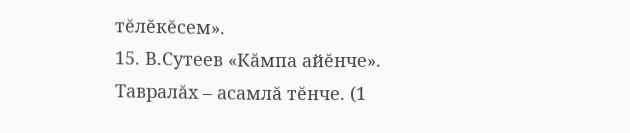тĕлĕкĕсем».
15. В.Сутеев «Кăмпа айĕнче».
Тавралăх – асамлă тĕнче. (1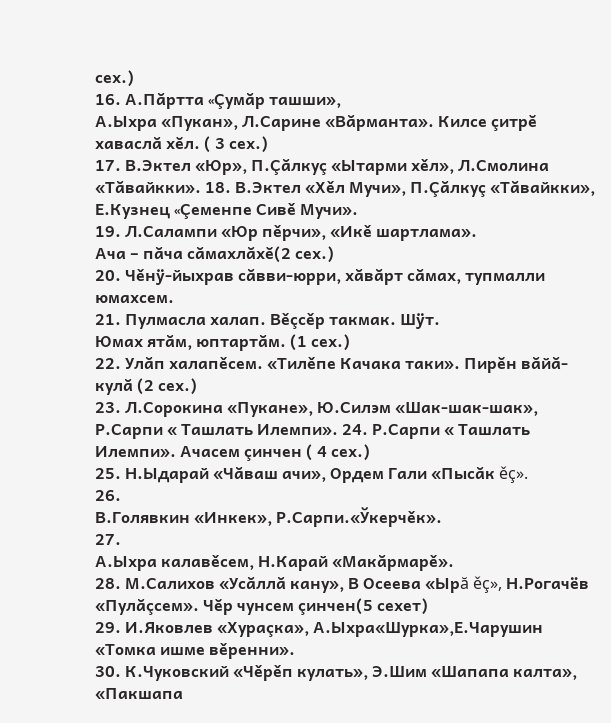сех.)
16. А.Пăртта «Çумăр ташши»,
А.Ыхра «Пукан», Л.Сарине «Вăрманта». Килсе çитрĕ хаваслă хĕл. ( 3 сех.)
17. В.Эктел «Юр», П.Çăлкуç «Ытарми хěл», Л.Смолина «Тăвайкки». 18. В.Эктел «Хěл Мучи», П.Çăлкуç «Тăвайкки», Е.Кузнец «Çеменпе Сивě Мучи».
19. Л.Салампи «Юр пěрчи», «Икě шартлама».
Ача – пăча сăмахлăхĕ(2 сех.)
20. Чěнÿ-йыхрав сăвви-юрри, хăвăрт сăмах, тупмалли юмахсем.
21. Пулмасла халап. Вěçсěр такмак. Шÿт.
Юмах ятăм, юптартăм. (1 сех.)
22. Улăп халапěсем. «Тилěпе Качака таки». Пирĕн вăйă-кулă (2 сех.)
23. Л.Сорокина «Пукане», Ю.Силэм «Шак-шак-шак», Р.Сарпи « Ташлать Илемпи». 24. Р.Сарпи « Ташлать Илемпи». Ачасем çинчен ( 4 сех.)
25. Н.Ыдарай «Чăваш ачи», Ордем Гали «Пысăк ěç».
26.
В.Голявкин «Инкек», Р.Сарпи.«Ўкерчěк».
27.
А.Ыхра калавěсем, Н.Карай «Макăрмарě».
28. М.Салихов «Усăллă кану», В Осеева «Ырă ěç», Н.Рогачёв «Пулăçсем». Чĕр чунсем çинчен(5 сехет)
29. И.Яковлев «Хураçка», А.Ыхра«Шурка»,Е.Чарушин «Томка ишме вěренни».
30. К.Чуковский «Чěрěп кулать», Э.Шим «Шапапа калта», «Пакшапа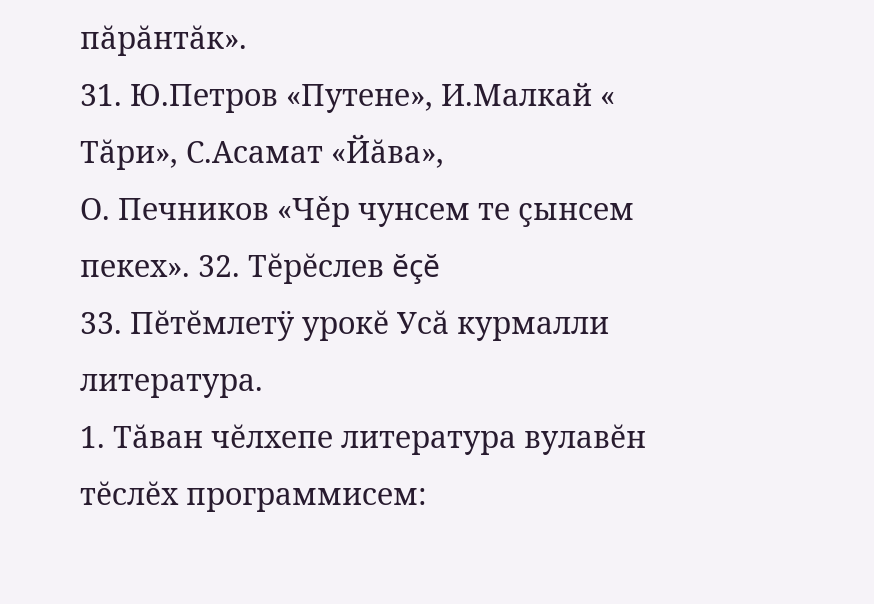пăрăнтăк».
31. Ю.Петров «Путене», И.Малкай « Тăри», С.Асамат «Йăва»,
О. Печников «Чěр чунсем те çынсем пекех». 32. Тĕрĕслев ĕçĕ
33. Пĕтĕмлетÿ урокĕ Усă курмалли литература.
1. Тăван чĕлхепе литература вулавĕн тĕслĕх программисем: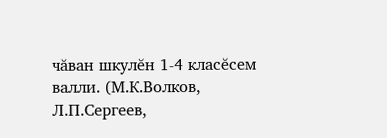чăван шкулĕн 1-4 класĕсем валли. (М.К.Волков, Л.П.Сергеев,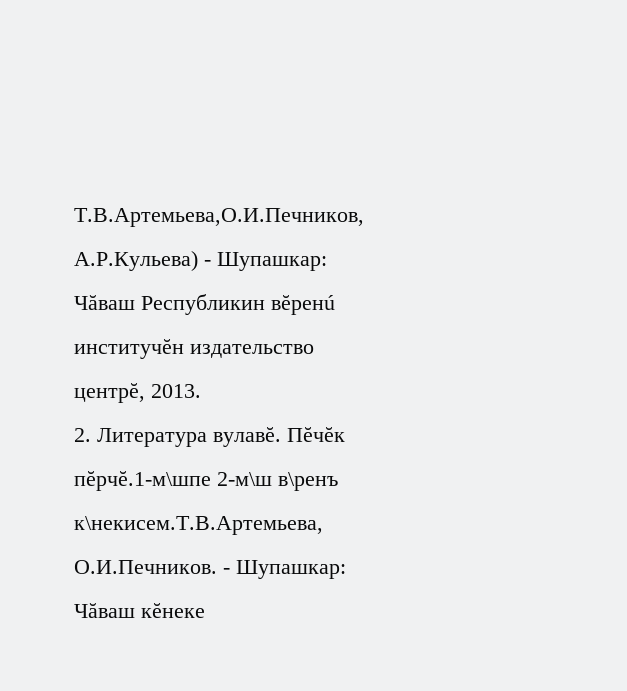Т.В.Артемьева,О.И.Печников, А.Р.Кульева) - Шупашкар: Чăваш Республикин вĕренú институчĕн издательство центрĕ, 2013.
2. Литература вулавĕ. Пĕчĕк пĕрчĕ.1-м\шпе 2-м\ш в\ренъ к\некисем.Т.В.Артемьева, О.И.Печников. - Шупашкар: Чăваш кĕнеке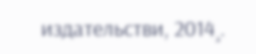издательстви, 2014¸.